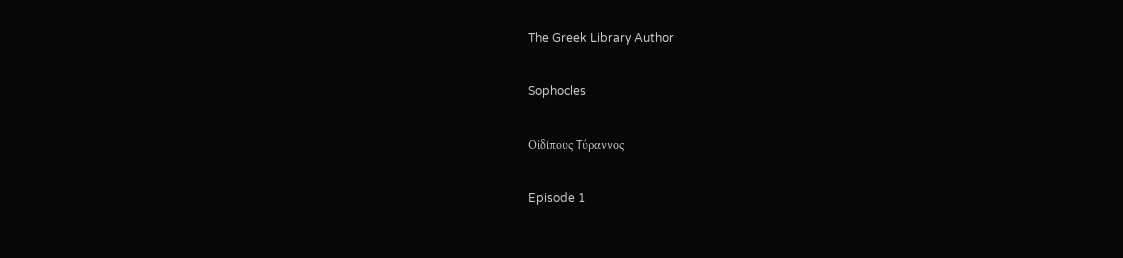The Greek Library Author

Sophocles

Οἰδίπους Τύραννος

Episode 1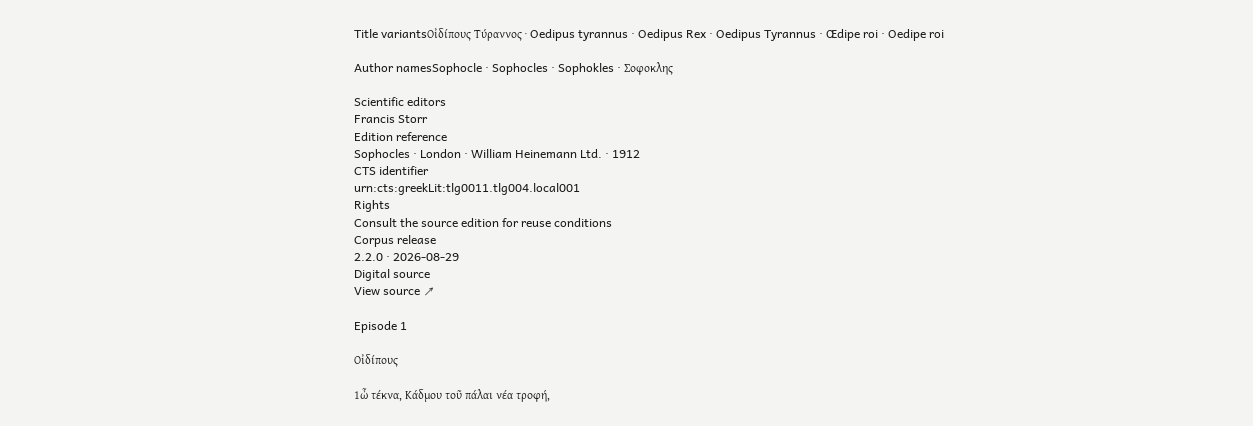Title variantsΟἰδίπους Τύραννος · Oedipus tyrannus · Oedipus Rex · Oedipus Tyrannus · Œdipe roi · Oedipe roi

Author namesSophocle · Sophocles · Sophokles · Σοφοκλης

Scientific editors
Francis Storr
Edition reference
Sophocles · London · William Heinemann Ltd. · 1912
CTS identifier
urn:cts:greekLit:tlg0011.tlg004.local001
Rights
Consult the source edition for reuse conditions
Corpus release
2.2.0 · 2026-08-29
Digital source
View source ↗

Episode 1

Οἰδίπους

1ὦ τέκνα, Κάδμου τοῦ πάλαι νέα τροφή,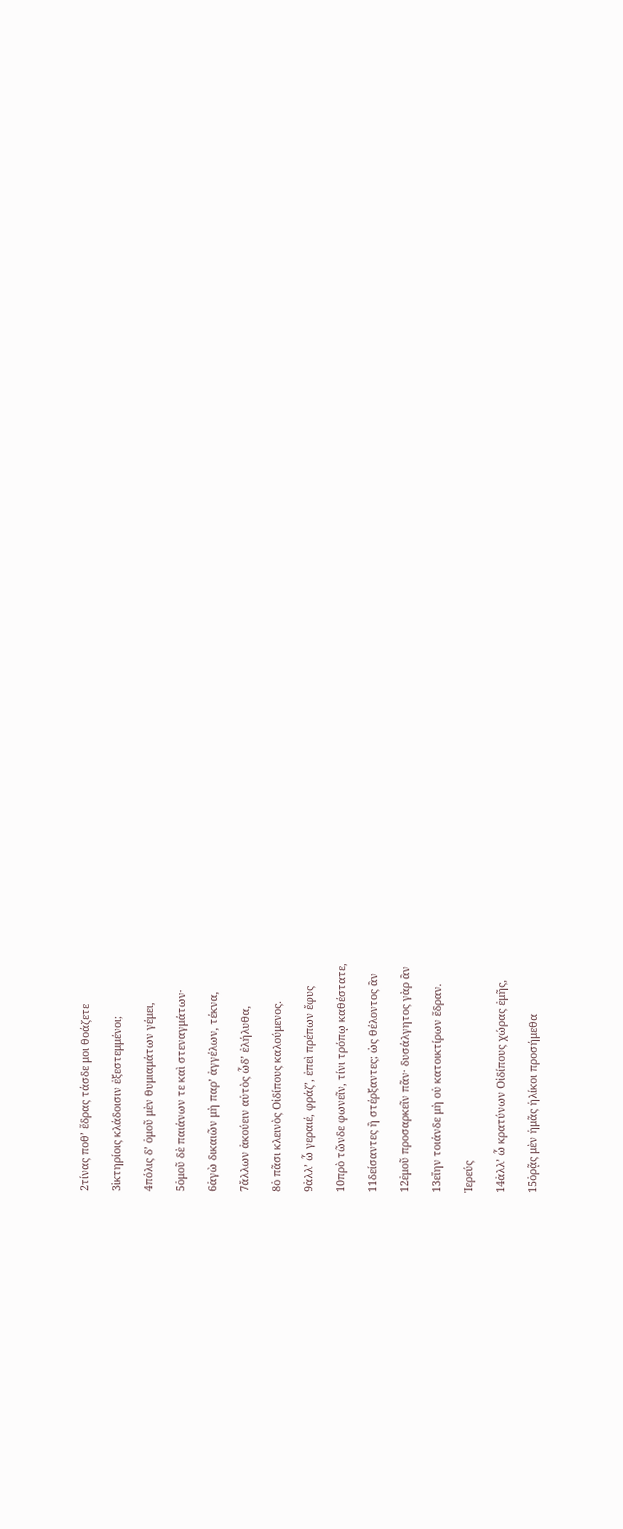2τίνας ποθʼ ἕδρας τάσδε μοι θοάζετε

3ἱκτηρίοις κλάδοισιν ἐξεστεμμένοι;

4πόλις δʼ ὁμοῦ μὲν θυμιαμάτων γέμει,

5ὁμοῦ δὲ παιάνων τε καὶ στεναγμάτων·

6ἁγὼ δικαιῶν μὴ παρʼ ἀγγέλων, τέκνα,

7ἄλλων ἀκούειν αὐτὸς ὧδʼ ἐλήλυθα,

8ὁ πᾶσι κλεινὸς Οἰδίπους καλούμενος.

9ἀλλʼ ὦ γεραιέ, φράζʼ, ἐπεὶ πρέπων ἔφυς

10πρὸ τῶνδε φωνεῖν, τίνι τρόπῳ καθέστατε,

11δείσαντες ἢ στέρξαντες; ὡς θέλοντος ἂν

12ἐμοῦ προσαρκεῖν πᾶν· δυσάλγητος γὰρ ἂν

13εἴην τοιάνδε μὴ οὐ κατοικτίρων ἕδραν.

Ἱερεύς

14ἀλλʼ ὦ κρατύνων Οἰδίπους χώρας ἐμῆς,

15ὁρᾷς μὲν ἡμᾶς ἡλίκοι προσήμεθα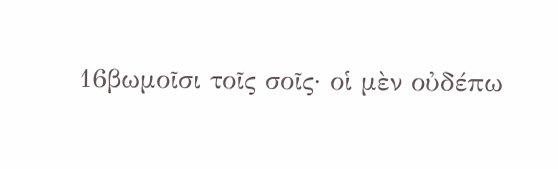16βωμοῖσι τοῖς σοῖς· οἱ μὲν οὐδέπω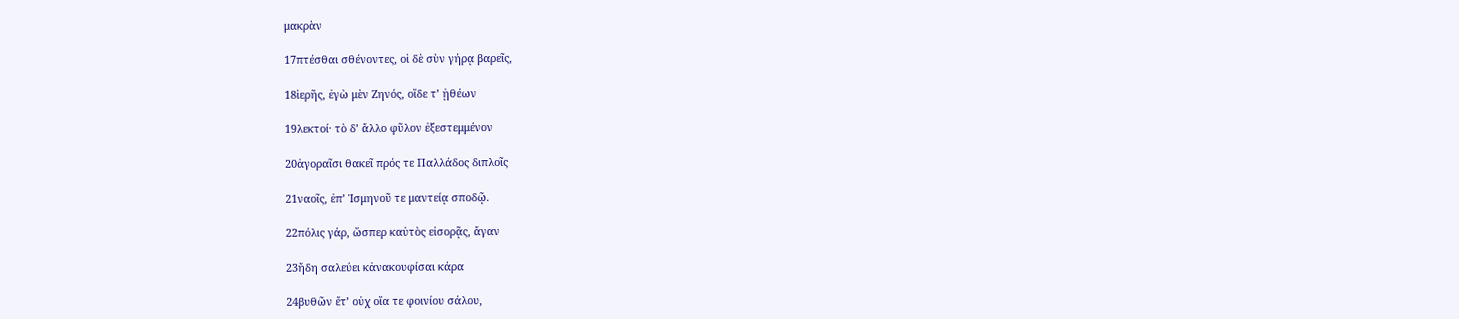μακρὰν

17πτέσθαι σθένοντες, οἱ δὲ σὺν γήρᾳ βαρεῖς,

18ἱερῆς, ἐγὼ μὲν Ζηνός, οἵδε τʼ ᾐθέων

19λεκτοί· τὸ δʼ ἄλλο φῦλον ἐξεστεμμένον

20ἀγοραῖσι θακεῖ πρός τε Παλλάδος διπλοῖς

21ναοῖς, ἐπʼ Ἰσμηνοῦ τε μαντείᾳ σποδῷ.

22πόλις γάρ, ὥσπερ καὐτὸς εἰσορᾷς, ἄγαν

23ἤδη σαλεύει κἀνακουφίσαι κάρα

24βυθῶν ἔτʼ οὐχ οἵα τε φοινίου σάλου,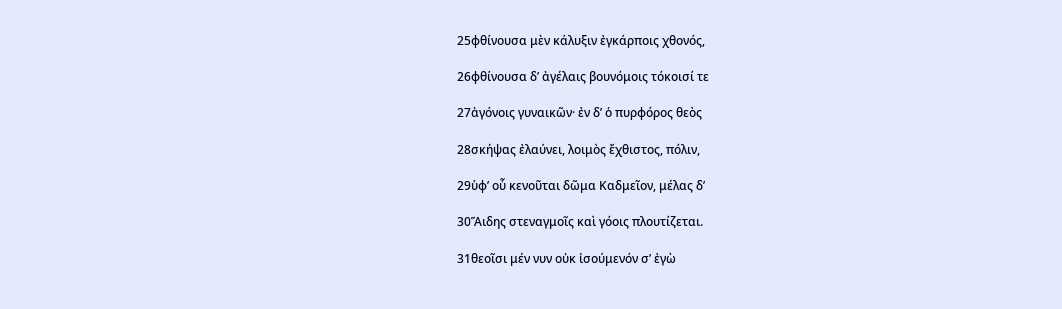25φθίνουσα μὲν κάλυξιν ἐγκάρποις χθονός,

26φθίνουσα δʼ ἀγέλαις βουνόμοις τόκοισί τε

27ἀγόνοις γυναικῶν· ἐν δʼ ὁ πυρφόρος θεὸς

28σκήψας ἐλαύνει, λοιμὸς ἔχθιστος, πόλιν,

29ὑφʼ οὗ κενοῦται δῶμα Καδμεῖον, μέλας δʼ

30Ἅιδης στεναγμοῖς καὶ γόοις πλουτίζεται.

31θεοῖσι μέν νυν οὐκ ἰσούμενόν σʼ ἐγὼ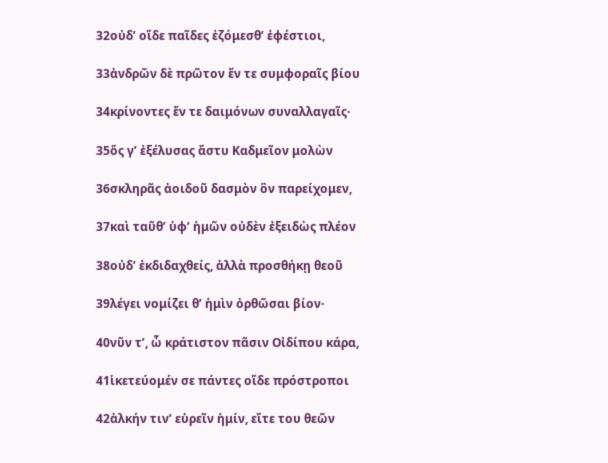32οὐδʼ οἵδε παῖδες ἑζόμεσθʼ ἐφέστιοι,

33ἀνδρῶν δὲ πρῶτον ἔν τε συμφοραῖς βίου

34κρίνοντες ἔν τε δαιμόνων συναλλαγαῖς·

35ὅς γʼ ἐξέλυσας ἄστυ Καδμεῖον μολὼν

36σκληρᾶς ἀοιδοῦ δασμὸν ὃν παρείχομεν,

37καὶ ταῦθʼ ὑφʼ ἡμῶν οὐδὲν ἐξειδὼς πλέον

38οὐδʼ ἐκδιδαχθείς, ἀλλὰ προσθήκῃ θεοῦ

39λέγει νομίζει θʼ ἡμὶν ὀρθῶσαι βίον·

40νῦν τʼ, ὦ κράτιστον πᾶσιν Οἰδίπου κάρα,

41ἱκετεύομέν σε πάντες οἵδε πρόστροποι

42ἀλκήν τινʼ εὑρεῖν ἡμίν, εἴτε του θεῶν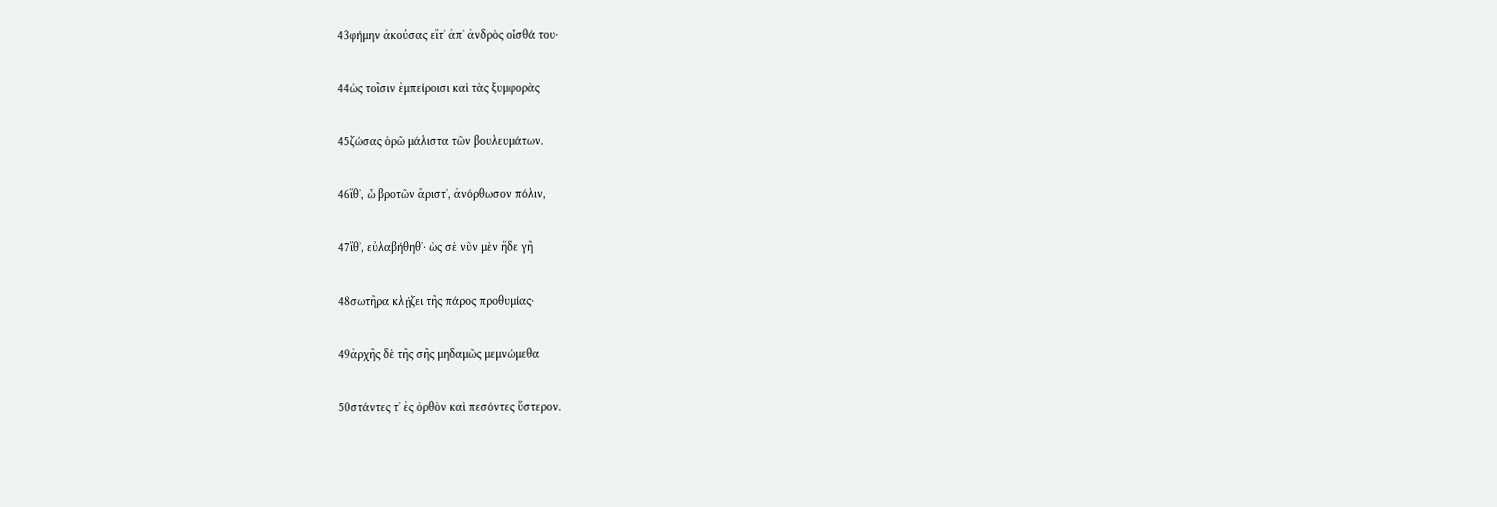43φήμην ἀκούσας εἴτʼ ἀπʼ ἀνδρὸς οἶσθά του·

44ὡς τοῖσιν ἐμπείροισι καὶ τὰς ξυμφορὰς

45ζώσας ὁρῶ μάλιστα τῶν βουλευμάτων.

46ἴθʼ, ὦ βροτῶν ἄριστʼ, ἀνόρθωσον πόλιν,

47ἴθʼ, εὐλαβήθηθʼ· ὡς σὲ νῦν μὲν ἥδε γῆ

48σωτῆρα κλῄζει τῆς πάρος προθυμίας·

49ἀρχῆς δὲ τῆς σῆς μηδαμῶς μεμνώμεθα

50στάντες τʼ ἐς ὀρθὸν καὶ πεσόντες ὕστερον.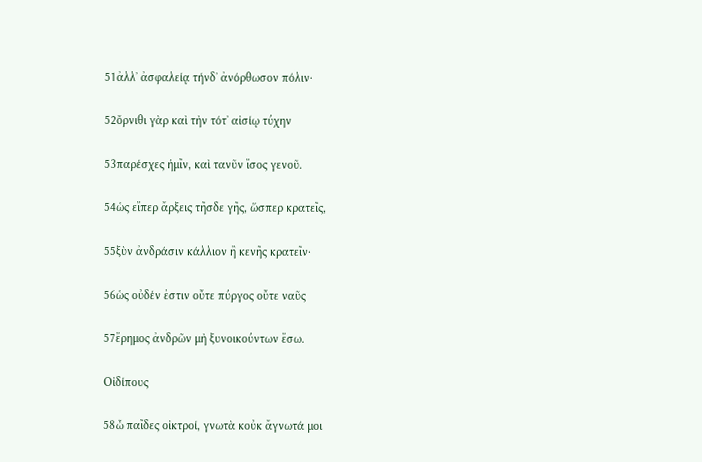51ἀλλʼ ἀσφαλείᾳ τήνδʼ ἀνόρθωσον πόλιν·

52ὄρνιθι γὰρ καὶ τὴν τότʼ αἰσίῳ τύχην

53παρέσχες ἡμῖν, καὶ τανῦν ἴσος γενοῦ.

54ὡς εἴπερ ἄρξεις τῆσδε γῆς, ὥσπερ κρατεῖς,

55ξὺν ἀνδράσιν κάλλιον ἢ κενῆς κρατεῖν·

56ὡς οὐδέν ἐστιν οὔτε πύργος οὔτε ναῦς

57ἔρημος ἀνδρῶν μὴ ξυνοικούντων ἔσω.

Οἰδίπους

58ὦ παῖδες οἰκτροί, γνωτὰ κοὐκ ἄγνωτά μοι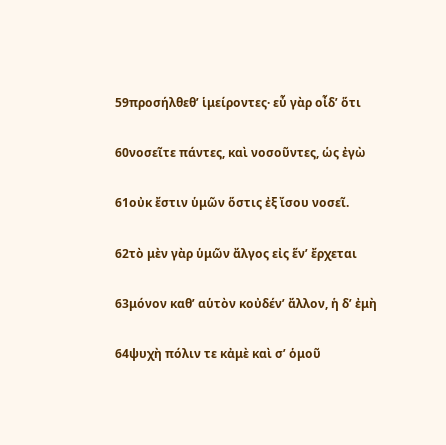59προσήλθεθʼ ἱμείροντες· εὖ γὰρ οἶδʼ ὅτι

60νοσεῖτε πάντες, καὶ νοσοῦντες, ὡς ἐγὼ

61οὐκ ἔστιν ὑμῶν ὅστις ἐξ ἴσου νοσεῖ.

62τὸ μὲν γὰρ ὑμῶν ἄλγος εἰς ἕνʼ ἔρχεται

63μόνον καθʼ αὑτὸν κοὐδένʼ ἄλλον, ἡ δʼ ἐμὴ

64ψυχὴ πόλιν τε κἀμὲ καὶ σʼ ὁμοῦ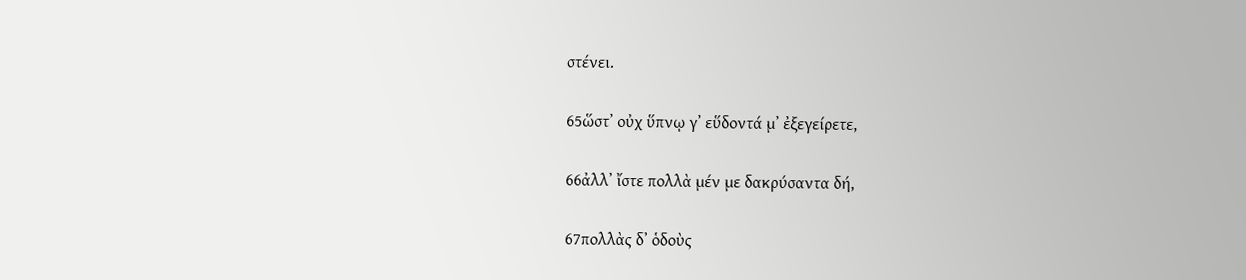στένει.

65ὥστʼ οὐχ ὕπνῳ γʼ εὕδοντά μʼ ἐξεγείρετε,

66ἀλλʼ ἴστε πολλὰ μέν με δακρύσαντα δή,

67πολλὰς δʼ ὁδοὺς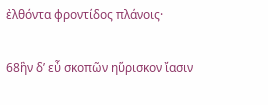ἐλθόντα φροντίδος πλάνοις·

68ἣν δʼ εὖ σκοπῶν ηὕρισκον ἴασιν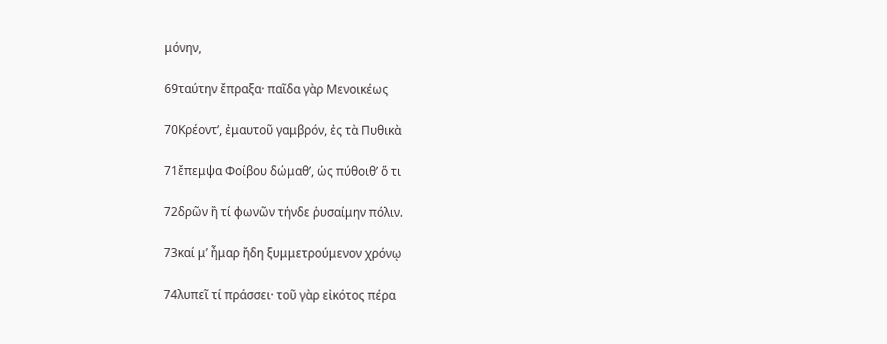μόνην,

69ταύτην ἔπραξα· παῖδα γὰρ Μενοικέως

70Κρέοντʼ, ἐμαυτοῦ γαμβρόν, ἐς τὰ Πυθικὰ

71ἔπεμψα Φοίβου δώμαθʼ, ὡς πύθοιθʼ ὅ τι

72δρῶν ἢ τί φωνῶν τήνδε ῥυσαίμην πόλιν.

73καί μʼ ἦμαρ ἤδη ξυμμετρούμενον χρόνῳ

74λυπεῖ τί πράσσει· τοῦ γὰρ εἰκότος πέρα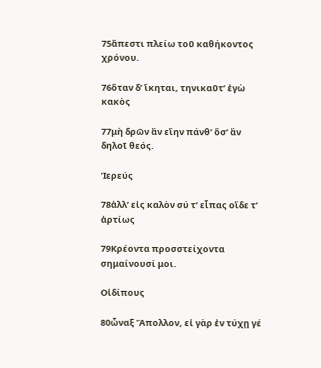75ἄπεστι πλείω τοῦ καθήκοντος χρόνου.

76ὅταν δʼ ἵκηται, τηνικαῦτʼ ἐγὼ κακὸς

77μὴ δρῶν ἂν εἴην πάνθʼ ὅσʼ ἂν δηλοῖ θεός.

Ἱερεύς

78ἀλλʼ εἰς καλὸν σύ τʼ εἶπας οἵδε τʼ ἀρτίως

79Κρέοντα προσστείχοντα σημαίνουσί μοι.

Οἰδίπους

80ὦναξ Ἄπολλον, εἰ γὰρ ἐν τύχῃ γέ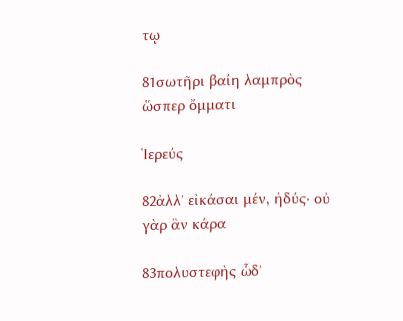τῳ

81σωτῆρι βαίη λαμπρὸς ὥσπερ ὄμματι

Ἱερεύς

82ἀλλʼ εἰκάσαι μέν, ἡδύς· οὐ γὰρ ἂν κάρα

83πολυστεφὴς ὧδʼ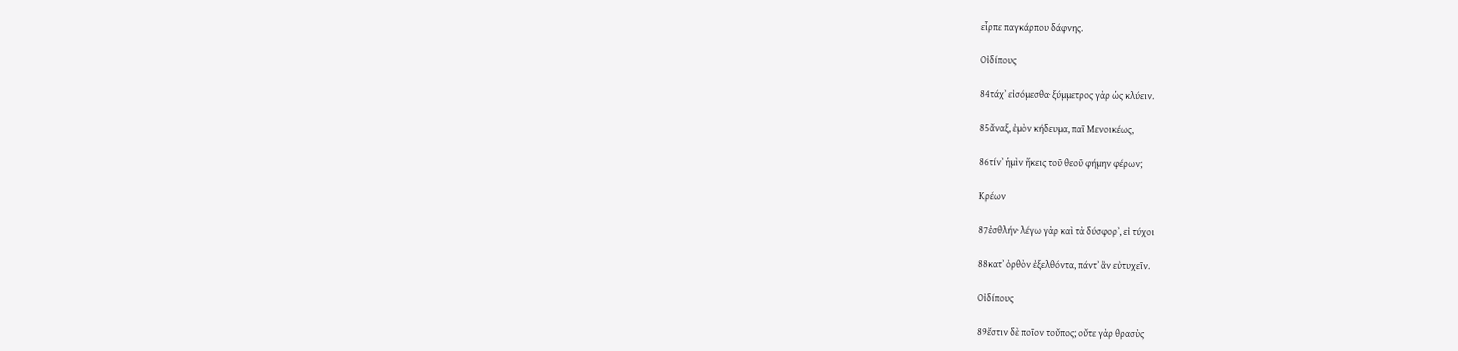εἷρπε παγκάρπου δάφνης.

Οἰδίπους

84τάχʼ εἰσόμεσθα· ξύμμετρος γὰρ ὡς κλύειν.

85ἄναξ, ἐμὸν κήδευμα, παῖ Μενοικέως,

86τίνʼ ἡμὶν ἥκεις τοῦ θεοῦ φήμην φέρων;

Κρέων

87ἐσθλήν· λέγω γὰρ καὶ τὰ δύσφορʼ, εἰ τύχοι

88κατʼ ὀρθὸν ἐξελθόντα, πάντʼ ἂν εὐτυχεῖν.

Οἰδίπους

89ἔστιν δὲ ποῖον τοὔπος; οὔτε γὰρ θρασὺς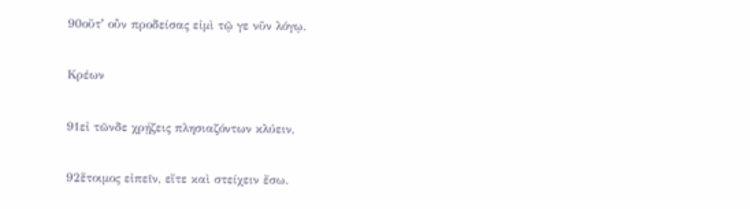90οὔτʼ οὖν προδείσας εἰμὶ τῷ γε νῦν λόγῳ.

Κρέων

91εἰ τῶνδε χρῄζεις πλησιαζόντων κλύειν,

92ἕτοιμος εἰπεῖν, εἴτε καὶ στείχειν ἔσω.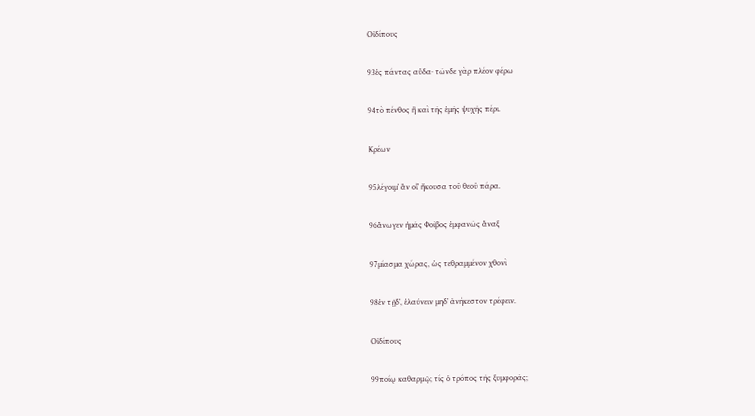Οἰδίπους

93ἐς πάντας αὔδα· τῶνδε γὰρ πλέον φέρω

94τὸ πένθος ἢ καὶ τῆς ἐμῆς ψυχῆς πέρι.

Κρέων

95λέγοιμʼ ἂν οἷʼ ἤκουσα τοῦ θεοῦ πάρα.

96ἄνωγεν ἡμᾶς Φοῖβος ἐμφανῶς ἄναξ

97μίασμα χώρας, ὡς τεθραμμένον χθονὶ

98ἐν τῇδʼ, ἐλαύνειν μηδʼ ἀνήκεστον τρέφειν.

Οἰδίπους

99ποίῳ καθαρμῷ; τίς ὁ τρόπος τῆς ξυμφορᾶς;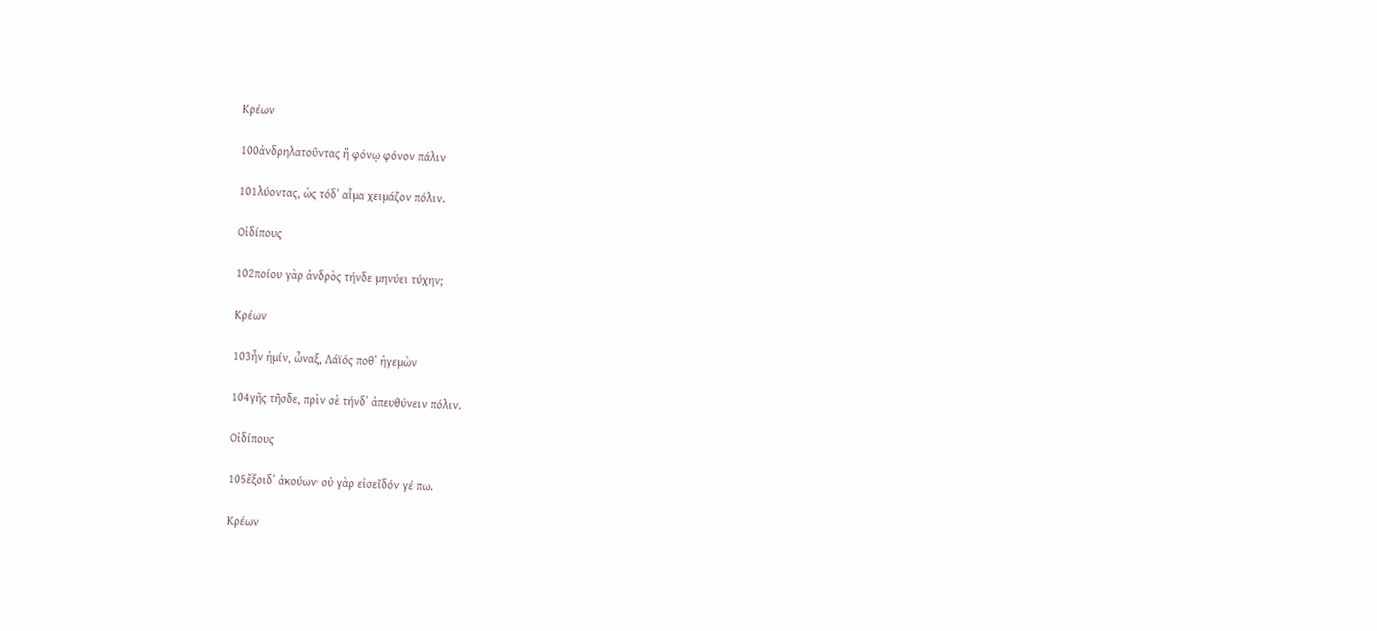Κρέων

100ἀνδρηλατοῦντας ἢ φόνῳ φόνον πάλιν

101λύοντας, ὡς τόδʼ αἷμα χειμάζον πόλιν.

Οἰδίπους

102ποίου γὰρ ἀνδρὸς τήνδε μηνύει τύχην;

Κρέων

103ἦν ἡμίν, ὦναξ, Λάϊός ποθʼ ἡγεμὼν

104γῆς τῆσδε, πρὶν σὲ τήνδʼ ἀπευθύνειν πόλιν.

Οἰδίπους

105ἔξοιδʼ ἀκούων· οὐ γὰρ εἰσεῖδόν γέ πω.

Κρέων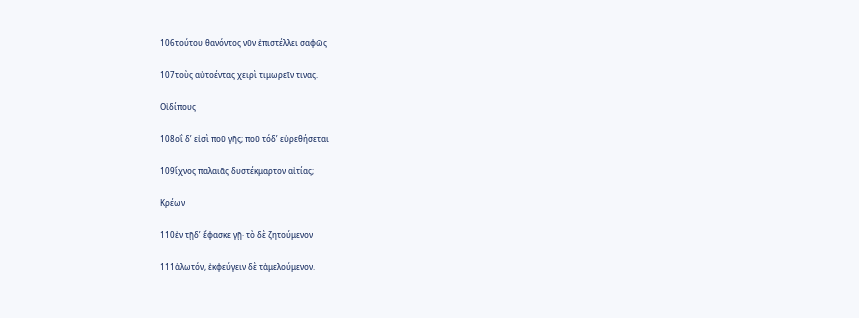106τούτου θανόντος νῦν ἐπιστέλλει σαφῶς

107τοὺς αὐτοέντας χειρὶ τιμωρεῖν τινας.

Οἰδίπους

108οἳ δʼ εἰσὶ ποῦ γῆς; ποῦ τόδʼ εὑρεθήσεται

109ἴχνος παλαιᾶς δυστέκμαρτον αἰτίας;

Κρέων

110ἐν τῇδʼ ἔφασκε γῇ· τὸ δὲ ζητούμενον

111ἁλωτόν, ἐκφεύγειν δὲ τἀμελούμενον.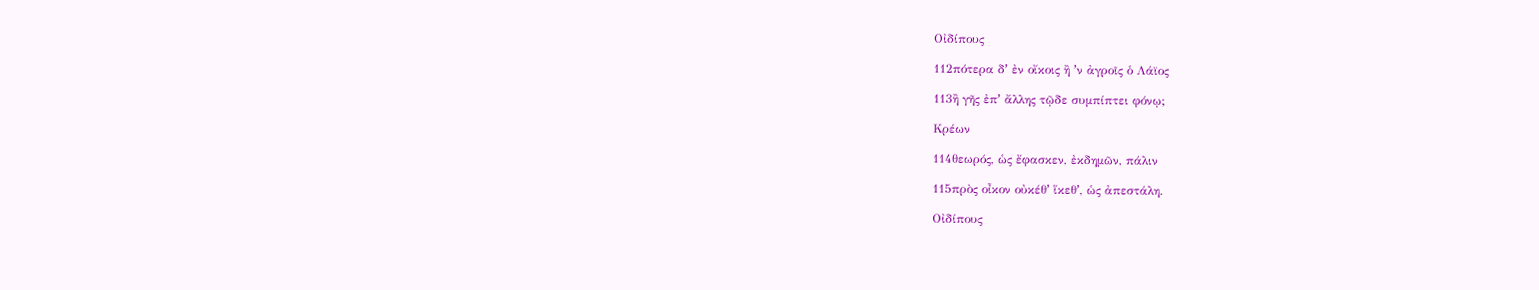Οἰδίπους

112πότερα δʼ ἐν οἴκοις ἢ ʼν ἀγροῖς ὁ Λάϊος

113ἢ γῆς ἐπʼ ἄλλης τῷδε συμπίπτει φόνῳ;

Κρέων

114θεωρός, ὡς ἔφασκεν, ἐκδημῶν, πάλιν

115πρὸς οἶκον οὐκέθʼ ἵκεθʼ, ὡς ἀπεστάλη.

Οἰδίπους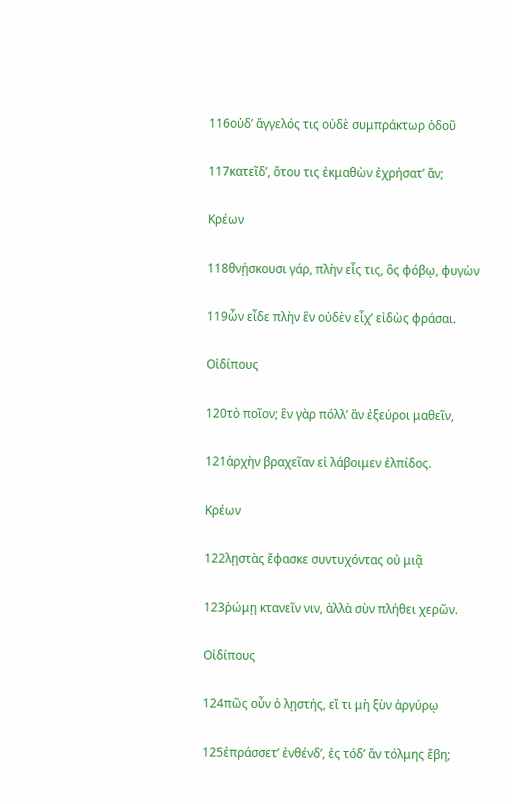116οὐδʼ ἄγγελός τις οὐδὲ συμπράκτωρ ὁδοῦ

117κατεῖδʼ, ὅτου τις ἐκμαθὼν ἐχρήσατʼ ἄν;

Κρέων

118θνῄσκουσι γάρ, πλὴν εἷς τις, ὃς φόβῳ, φυγὼν

119ὧν εἶδε πλὴν ἓν οὐδὲν εἶχʼ εἰδὼς φράσαι.

Οἰδίπους

120τὸ ποῖον; ἓν γὰρ πόλλʼ ἂν ἐξεύροι μαθεῖν,

121ἀρχὴν βραχεῖαν εἰ λάβοιμεν ἐλπίδος.

Κρέων

122λῃστὰς ἔφασκε συντυχόντας οὐ μιᾷ

123ῥώμῃ κτανεῖν νιν, ἀλλὰ σὺν πλήθει χερῶν.

Οἰδίπους

124πῶς οὖν ὁ λῃστής, εἴ τι μὴ ξὺν ἀργύρῳ

125ἐπράσσετʼ ἐνθένδʼ, ἐς τόδʼ ἂν τόλμης ἔβη;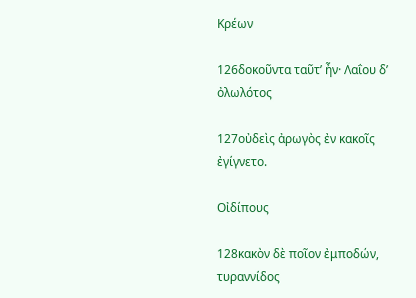Κρέων

126δοκοῦντα ταῦτʼ ἦν· Λαΐου δʼ ὀλωλότος

127οὐδεὶς ἀρωγὸς ἐν κακοῖς ἐγίγνετο.

Οἰδίπους

128κακὸν δὲ ποῖον ἐμποδών, τυραννίδος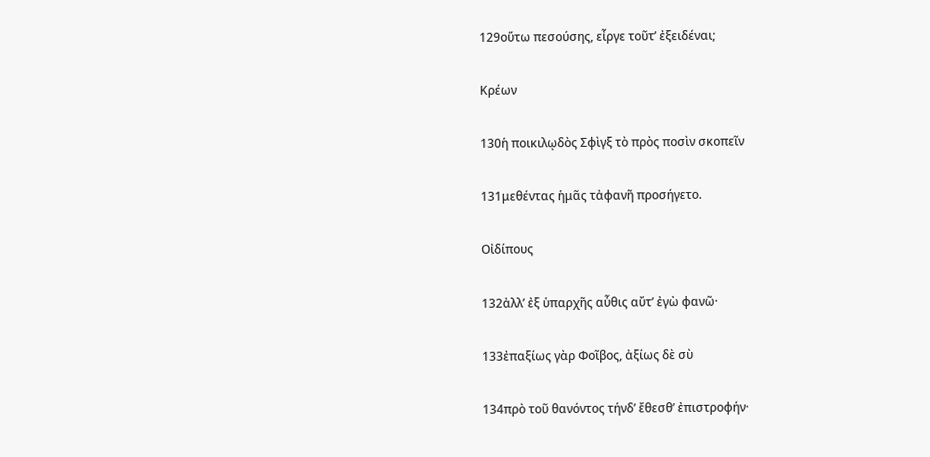129οὕτω πεσούσης, εἶργε τοῦτʼ ἐξειδέναι;

Κρέων

130ἡ ποικιλῳδὸς Σφὶγξ τὸ πρὸς ποσὶν σκοπεῖν

131μεθέντας ἡμᾶς τἀφανῆ προσήγετο.

Οἰδίπους

132ἀλλʼ ἐξ ὑπαρχῆς αὖθις αὔτʼ ἐγὼ φανῶ·

133ἐπαξίως γὰρ Φοῖβος, ἀξίως δὲ σὺ

134πρὸ τοῦ θανόντος τήνδʼ ἔθεσθʼ ἐπιστροφήν·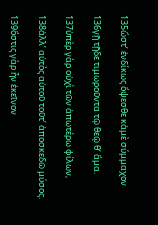135ὥστʼ ἐνδίκως ὄψεσθε κἀμὲ σύμμαχον

136γῇ τῇδε τιμωροῦντα τῷ θεῷ θʼ ἅμα.

137ὑπὲρ γὰρ οὐχὶ τῶν ἀπωτέρω φίλων,

138ἀλλʼ αὐτὸς αὑτοῦ τοῦτʼ ἀποσκεδῶ μύσος.

139ὅστις γὰρ ἦν ἐκεῖνον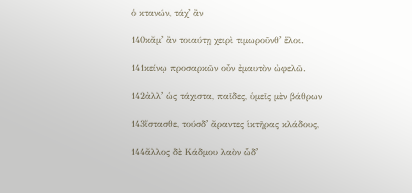ὁ κτανών, τάχʼ ἂν

140κἄμʼ ἂν τοιαύτῃ χειρὶ τιμωροῦνθʼ ἕλοι.

141κείνῳ προσαρκῶν οὖν ἐμαυτὸν ὠφελῶ.

142ἀλλʼ ὡς τάχιστα, παῖδες, ὑμεῖς μὲν βάθρων

143ἵστασθε, τούσδʼ ἄραντες ἱκτῆρας κλάδους,

144ἄλλος δὲ Κάδμου λαὸν ὧδʼ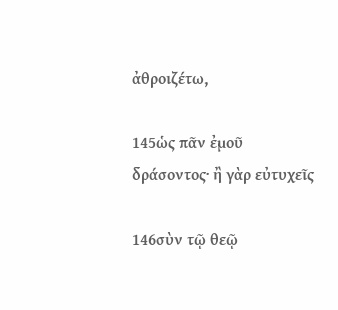ἀθροιζέτω,

145ὡς πᾶν ἐμοῦ δράσοντος· ἢ γὰρ εὐτυχεῖς

146σὺν τῷ θεῷ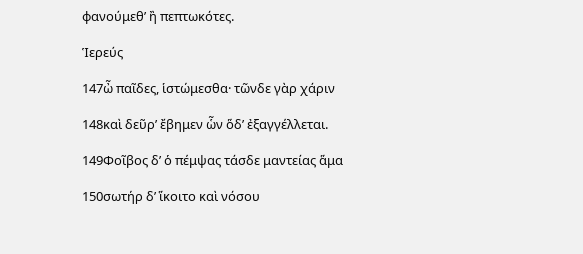φανούμεθʼ ἢ πεπτωκότες.

Ἱερεύς

147ὦ παῖδες, ἱστώμεσθα· τῶνδε γὰρ χάριν

148καὶ δεῦρʼ ἔβημεν ὧν ὅδʼ ἐξαγγέλλεται.

149Φοῖβος δʼ ὁ πέμψας τάσδε μαντείας ἅμα

150σωτήρ δʼ ἵκοιτο καὶ νόσου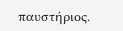παυστήριος.